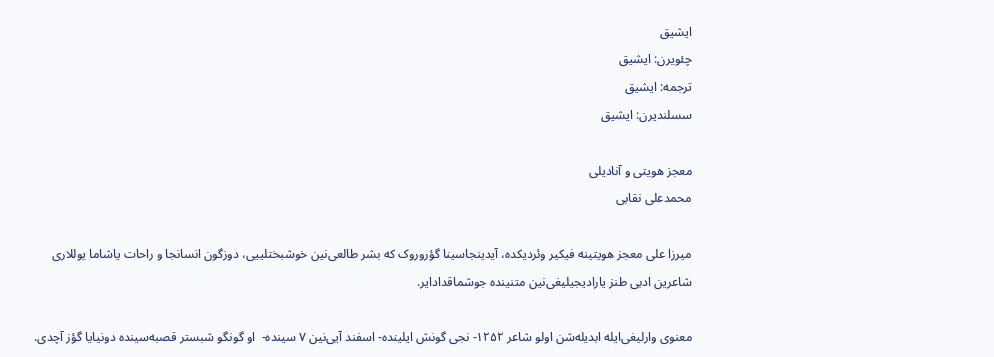ایشیق
چئویرن: ایشیق
ترجمه: ایشیق
سسلندیرن: ایشیق

معجز هویتی و آنادیلی
محمدعلی نقابی

میرزا علی معجز هویتینه فیکیر وئردیکده، آیدینجاسینا گؤروروک که بشر طالعی‌نین خوشبختلییی، دوزگون انسانجا و راحات یاشاما یوللاری شاعرین ادبی طنز یارادیجیلیغی‌نین متنینده جوشماقدادایر.

معنوی وارلیغی‌ایله ابدیله‌شن اولو شاعر ۱۲۵۲- نجی گونش ایلینده- اسفند آیی‌نین ۷ سینده-  او گونگو شبستر قصبه‌سینده دونیایا گؤز آچدی.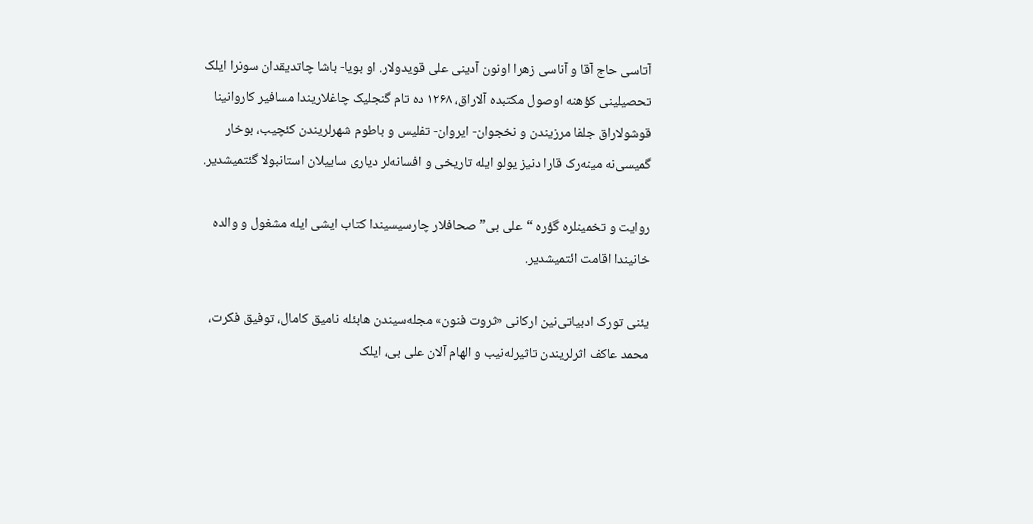آتاسی حاج آقا و آناسی زهرا اونون آدینی علی قویدولار. او بویا- باشا چاتدیقدان سونرا ایلک تحصیلینی کؤهنه اوصول مکتبده آلاراق، ۱۲۶۸ ده تام گنجلیک چاغلاریندا مسافیر کاروانینا قوشولاراق جلفا مرزیندن و نخجوان- ایروان- تفلیس و باطوم شهرلریندن کئچیب، بوخار گمیسی‌نه مینه‌رک قارا دنیز یولو ایله تاریخی و افسانه‌لر دیاری ساییلان استانبولا گئتمیشدیر.

روایت و تخمینلره گؤره “علی بی” صحافلار چارسیسیندا کتاب ایشی ایله مشغول و والده خانیندا اقامت ائتمیشدیر.

یئنی تورک ادبیاتی‌نین ارکانی «ثروت فنون» مجله‌سیندن هابئله نامیق کامال، توفیق فکرت، محمد عاکف اثرلریندن تاثیر‌له‌نیب و الهام آلان علی بی، ایلک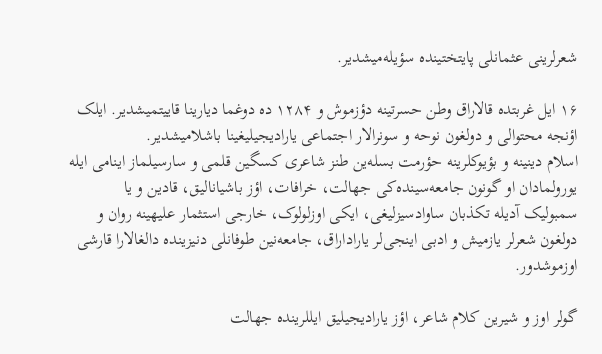شعرلرینی عثمانلی پایتختینده سؤیله‌میشدیر.

۱۶ ایل غربتده قالاراق وطن حسرتینه دؤزموش و ۱۲۸۴ ده دوغما دیارینا قاییتمیشدیر. ایلک اؤنجه محتوالی و دولغون نوحه و سونرالار اجتماعی یارادیجیلیغینا باشلامیشدیر.
اسلام دینینه و بؤیوکلرینه حؤرمت بسله‌ین طنز شاعری کسگین قلمی و سارسیلماز اینامی ایله یورولمادان او گونون جامعه‌سینده‌کی جهالت، خرافات، اؤز باشیانالیق، قادین و یا سمبولیک آدیله تکذبان ساوادسیزلیغی، ایکی اوزلولوک، خارجی استثمار علیهینه روان و دولغون شعرلر یازمیش و ادبی اینجی‌لر یاراداراق، جامعه‌نین طوفانلی دنیزینده دالغالارا قارشی اوزموشدور.

گولر اوز و شیرین کلام شاعر، اؤز یارادیجیلیق ایللرینده جهالت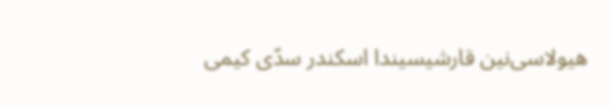هیولاسی‌نین قارشیسیندا اسکندر سدّی کیمی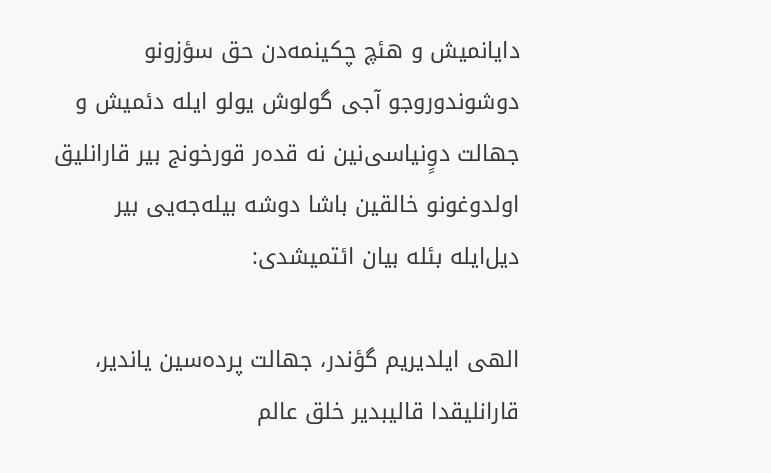دایانمیش و هئچ چکینمه‌دن حق سؤزونو دوشوندوروجو آجی گولوش یولو ایله دئمیش و جهالت دوٍنیاسی‌نین نه قده‌ر قورخونج بیر قارانلیق اولدوغونو خالقین باشا دوشه بیله‌جه‌یی بیر دیل‌ایله بئله بیان ائتمیشدی:

الهی ایلدیریم گؤندر، جهالت پرده‌سین یاندیر،
قارانلیقدا قالیبدیر خلق عالم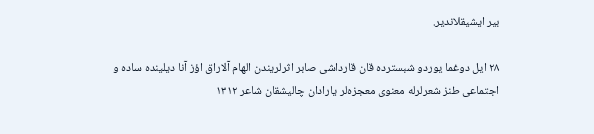بیر ایشیقلاندیر.

۲۸ ایل دوغما یوردو شبسترده قان قارداشی صابر اثرلریندن الهام آلاراق اؤز آنا دیلینده ساده و اجتماعی طنز شعرلرله معنوی معجزه‌لر یارادان چالیشقان شاعر ۱۳۱۲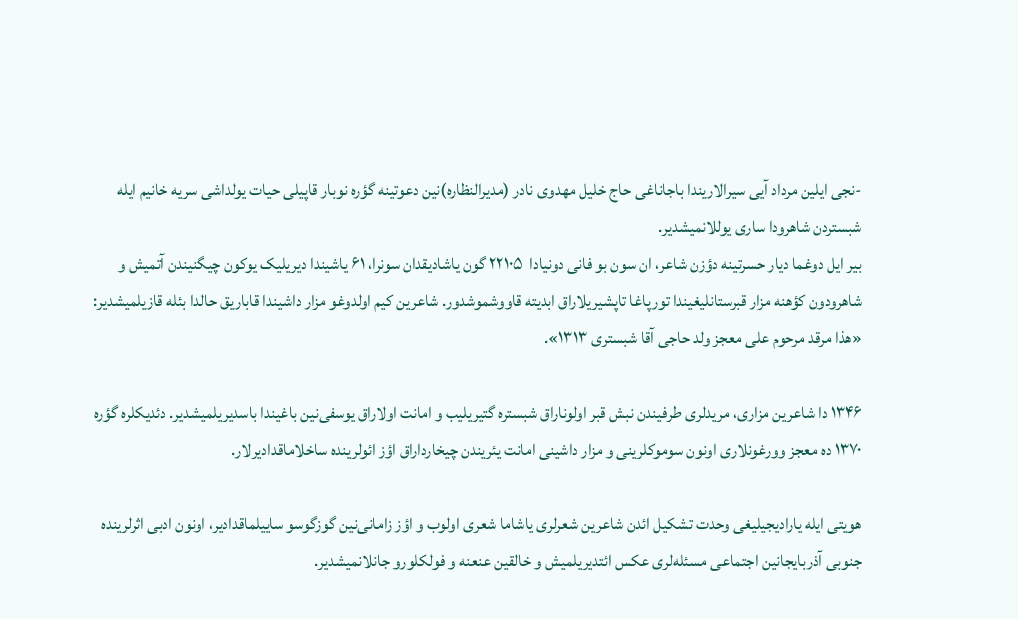-نجی ایلین مرداد آیی سیرالاریندا باجاناغی حاج خلیل مهدوی نادر (مدیرالنظاره)نین دعوتینه گؤره نوبار قاپیلی حیات یولداشی سریه خانیم ایله شبستردن شاهرودا ساری یوللانمیشدیر.
بیر ایل دوغما دیار حسرتینه دؤزن شاعر، ان سون بو فانی دونیادا  ۲۲۱۰۵ گون یاشادیقدان سونرا، ۶۱ یاشیندا دیریلیک یوکون چیگنیندن آتمیش و شاهرودون کؤهنه مزار قبرستانلیغیندا تورپاغا تاپشیریلاراق ابدیته قاووشموشدور. شاعرین کیم اولدوغو مزار داشیندا قاباریق حالدا بئله قازیلمیشدیر: «هذا مرقد مرحوم علی معجز ولد حاجی آقا شبستری ۱۳۱۳».

۱۳۴۶ دا شاعرین مزاری، مریدلری طرفیندن نبش قبر اولوناراق شبستره گتیریلیب و امانت اولاراق یوسفی‌نین باغیندا باسدیریلمیشدیر. دئدیکلره گؤره ۱۳۷۰ ده معجز وورغونلاری اونون سوموکلرینی و مزار داشینی امانت یئریندن چیخارداراق اؤز ائولرینده ساخلاماقدادیرلار.

هویتی ایله یارادیجیلیغی وحدت تشکیل ائدن شاعرین شعرلری یاشاما شعری اولوب و اؤز زامانی‌نین گوزگوسو ساییلماقدادیر، اونون ادبی اثرلرینده جنوبی آذربایجانین اجتماعی مسئله‌لری عکس ائتدیریلمیش و خالقین عنعنه و فولکلورو جانلانمیشدیر.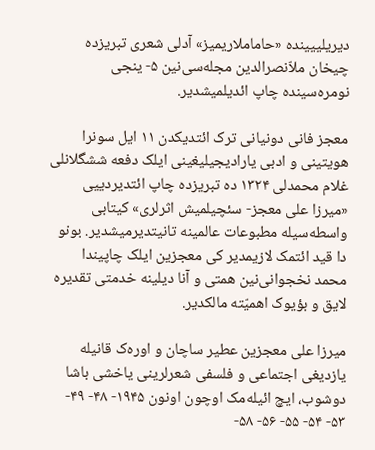دیریلییینده «حاماملاریمیز» آدلی شعری تبریزده چیخان ملاّنصرالدین مجله‌سی‌نین ۵- ینجی نومره‌سینده چاپ ائدیلمیشدیر.

معجز فانی دونیانی ترک ائتدیکدن ۱۱ ایل سونرا هویتینی و ادبی یارادیجیلیغینی ایلک دفعه ششگلانلی غلام محمدلی ۱۳۲۴ ده تبریزده چاپ ائتدیردییی «میرزا علی معجز- سئچیلمیش اثرلری» کیتابی واسطه‌سیله مطبوعات عالمینه تانیتدیرمیشدیر. بونو دا قید ائتمک لازیمدیر کی معجزین ایلک چاپیندا محمد نخجوانی‌نین همتی و آنا دیلینه خدمتی تقدیره لایق و بؤیوک اهمیّته مالکدیر.

میرزا علی معجزین عطیر ساچان و اوره‌ک قانیله یازدیغی اجتماعی و فلسفی شعرلرینی یاخشی باشا دوشوب، ایچ ائیله‌مک اوچون اونون ۱۹۴۵- ۴۸- ۴۹- ۵۳- ۵۴- ۵۵- ۵۶- ۵۸-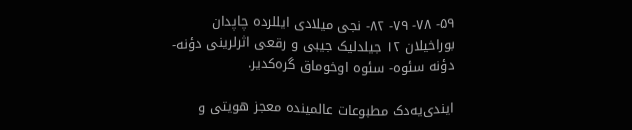۵۹- ۷۸- ۷۹- ۸۲- نجی میلادی ایللرده چاپدان بوراخیلان ۱۲ جیلدلیک جیبی و رقعی اثرلرینی دؤنه- دؤنه سئوه- سئوه اوخوماق گره‌کدیر.

ایندی‌یه‌دک مطبوعات عالمینده معجز هویتی و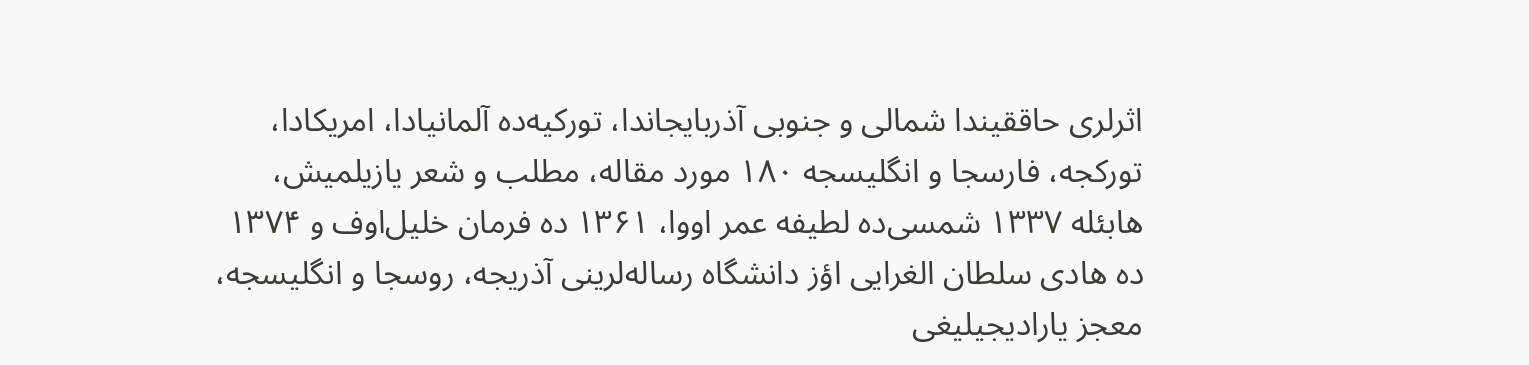اثرلری حاققیندا شمالی و جنوبی آذربایجاندا، تورکیه‌ده آلمانیادا، امریکادا، تورکجه، فارسجا و انگلیسجه ۱۸۰ مورد مقاله، مطلب و شعر یازیلمیش، هابئله ۱۳۳۷ شمسی‌ده لطیفه عمر اووا، ۱۳۶۱ ده فرمان خلیل‌اوف و ۱۳۷۴ ده هادی سلطان الغرایی اؤز دانشگاه رساله‌لرینی آذریجه، روسجا و انگلیسجه، معجز یارادیجیلیغی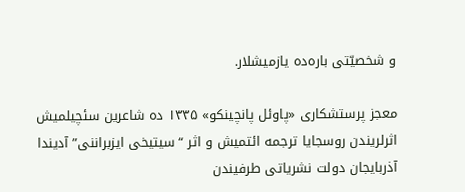و شخصیّتی باره‌ده یازمیشلار.

معجز پرستشکاری «پاوئل پانچینکو» ۱۳۳۵ ده شاعرین سئچیلمیش اثرلریندن روسجایا ترجمه ائتمیش و اثر “سیتیخی ایزبراننی” آدیندا آذربایجان دولت نشریاتی طرفیندن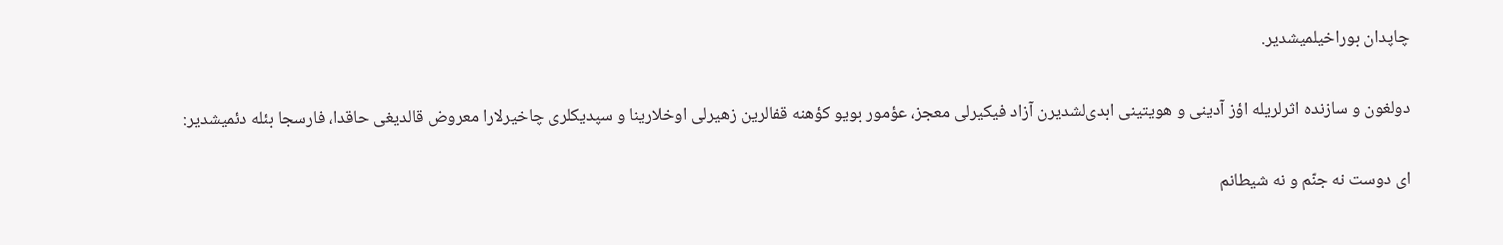چاپدان بوراخیلمیشدیر.

دولغون و سازنده اثرلریله اؤز آدینی و هویتینی ابدی‌لشدیرن آزاد فیکیرلی معجز، عؤمور بویو کؤهنه قفالرین زهیرلی اوخلارینا و سپدیکلری چاخیرلارا معروض قالدیغی حاقدا، فارسجا بئله دئمیشدیر:

ای دوست نه جنّم و نه شیطانم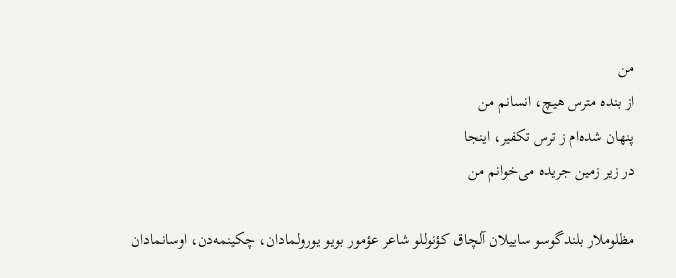من
از بنده مترس هیچ، انسانم من
پنهان شده‌ام ز ترس تکفیر، اینجا
در زیر زمین جریده می‌خوانم من

مظلوملار بلندگوسو ساییلان آلچاق کؤنوللو شاعر عؤمور بویو یورولمادان، چکینمه‌دن، اوسانمادان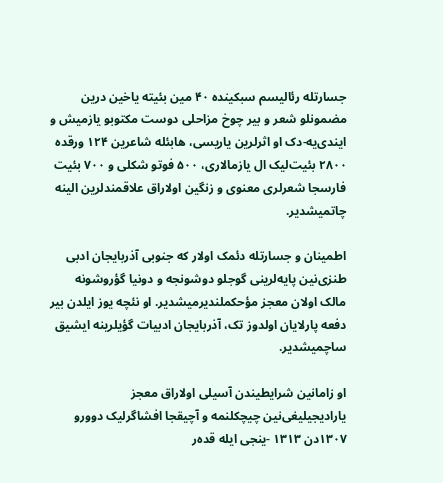جسارتله رئالیسم سبکینده ۴۰ مین بئیته یاخین درین مضمونلو شعر و بیر چوخ مزاحلی دوست مکتوبو یازمیش و ایندی‌یه-دک او اثرلرین یاریسی، هابئله شاعرین ۱۲۴ ورقده ۲۸۰۰ بئیت‌لیک ال یازمالاری، ۵۰۰ فوتو شکلی و ۷۰۰ بئیت فارسجا شعرلری معنوی و زنگین اولاراق علاقمندلرین الینه چاتمیشدیر.

اطمینان و جسارتله دئمک اولار که جنوبی آذربایجان ادبی طنزی‌نین پایه‌لرینی گوجلو دوشونجه و دونیا گؤروشونه مالک اولان معجز مؤحکملندیرمیشدیر. او نئچه یوز ایلدن بیر دفعه پارلایان اولدوز تک، آذربایجان ادبیات گؤیلرینه ایشیق ساچمیشدیر.

او زامانین شرایطیندن آسیلی اولاراق معجز یارادیجیلیغی‌نین چیچکلنمه‌ و آچیقجا افشاگرلیک دوورو ۱۳۰۷دن ۱۳۱۳ -ینجی ایله قده‌ر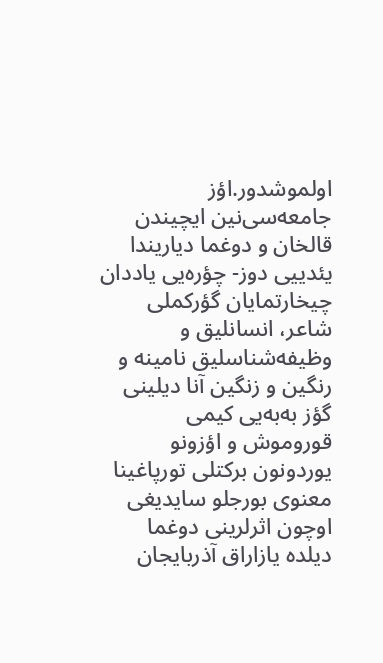اولموشدور.اؤز جامعه‌سی‌نین ایچیندن قالخان و دوغما دیاریندا یئدییی دوز- چؤره‌یی یاددان چیخارتمایان گؤرکملی شاعر، انسانلیق و وظیفه‌شناسلیق نامینه و رنگین و زنگین آنا دیلینی گؤز به‌به‌یی کیمی قوروموش و اؤزونو یوردونون برکتلی تورپاغینا معنوی بورجلو سایدیغی اوچون اثرلرینی دوغما دیلده یازاراق آذربایجان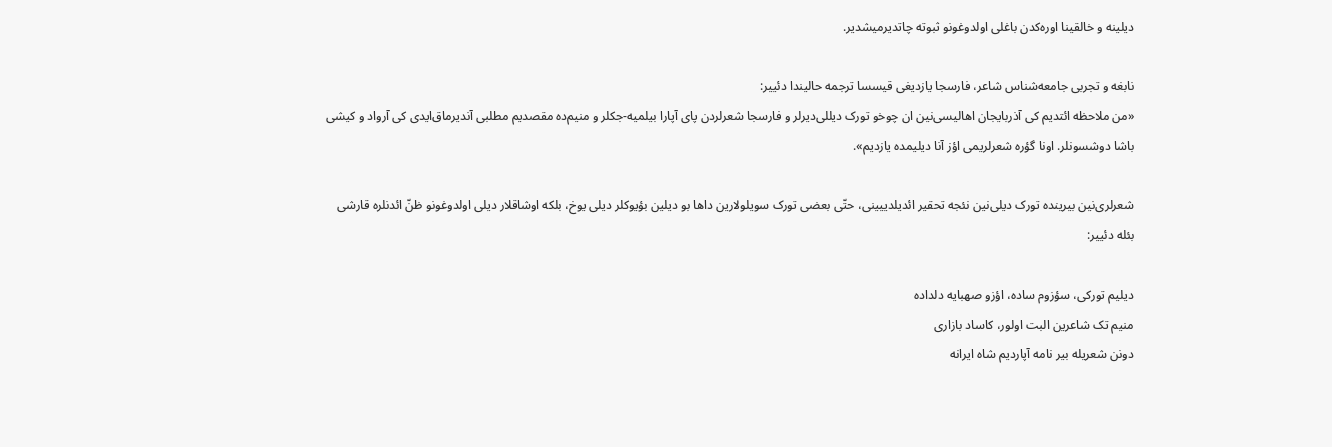دیلینه و خالقینا اوره‌کدن باغلی اولدوغونو ثبوته چاتدیرمیشدیر.

نابغه و تجربی جامعه‌شناس شاعر، فارسجا یازدیغی قیسسا ترجمه حالیندا دئییر:
«من ملاحظه ائتدیم کی آذربایجان اهالیسی‌نین ان چوخو تورک دیللی‌دیرلر و فارسجا شعرلردن پای آپارا بیلمیه-جکلر و منیم‌ده مقصدیم مطلبی آندیرماق‌ایدی کی آرواد و کیشی باشا دوشسونلر. اونا گؤره شعرلریمی اؤز آنا دیلیمده یازدیم».

شعرلری‌نین بیرینده تورک دیلی‌نین نئجه تحقیر ائدیلدییینی، حتّی بعضی تورک سویلولارین داها بو دیلین بؤیوکلر دیلی یوخ، بلکه اوشاقلار دیلی اولدوغونو ظنّ ائدنلره قارشی بئله دئییر:

دیلیم تورکی، سؤزوم ساده، اؤزو صهبایه دلداده
منیم تک شاعرین البت اولور، کاساد بازاری
دونن شعریله بیر نامه آپاردیم شاه ایرانه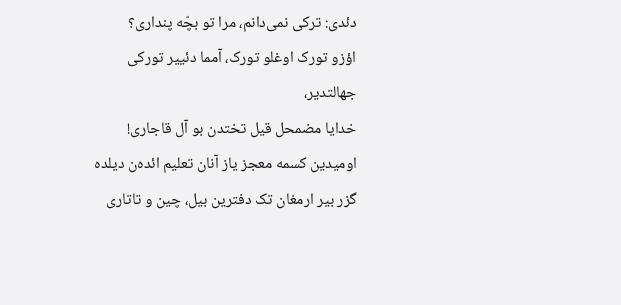دئدی: ترکی نمی‌دانم، مرا تو بچّه پنداری؟
اؤزو تورک اوغلو تورک، آمما دئییر تورکی جهالتدیر،
خدایا مضمحل قیل تختدن بو آل قاجاری!
اومیدین کسمه معجز یاز آنان تعلیم ائده‌ن دیلده
گزر بیر ارمغان تک دفترین بیل، چین و تاتاری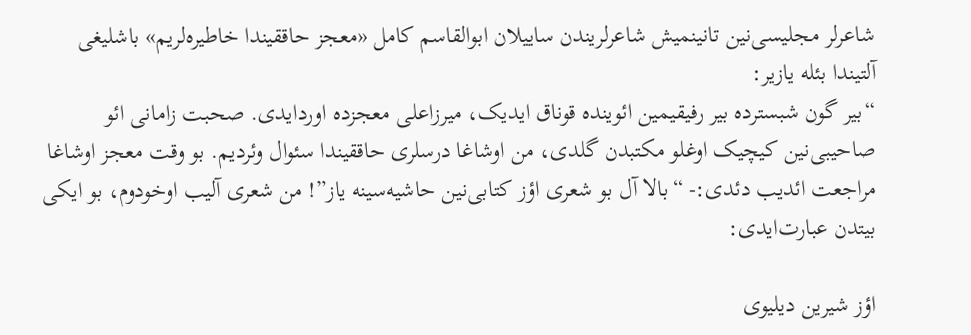شاعرلر مجلیسی‌نین تانینمیش شاعرلریندن ساییلان ابوالقاسم کامل «معجز حاققیندا خاطیره‌لریم» باشلیغی آلتیندا بئله یازیر:
“بیر گون شبسترده بیر رفیقیمین ائوینده قوناق ایدیک، میرزاعلی معجزده اوردایدی. صحبت زامانی ائو صاحیبی‌نین کیچیک اوغلو مکتبدن گلدی، من اوشاغا درسلری حاققیندا سئوال وئردیم. بو وقت معجز اوشاغا مراجعت ائدیب دئدی:- “بالا آل بو شعری اؤز کتابی‌نین حاشیه‌سینه یاز”! من شعری آلیب اوخودوم، بو ایکی بیتدن عبارت‌ایدی:

اؤز شیرین دیلیوی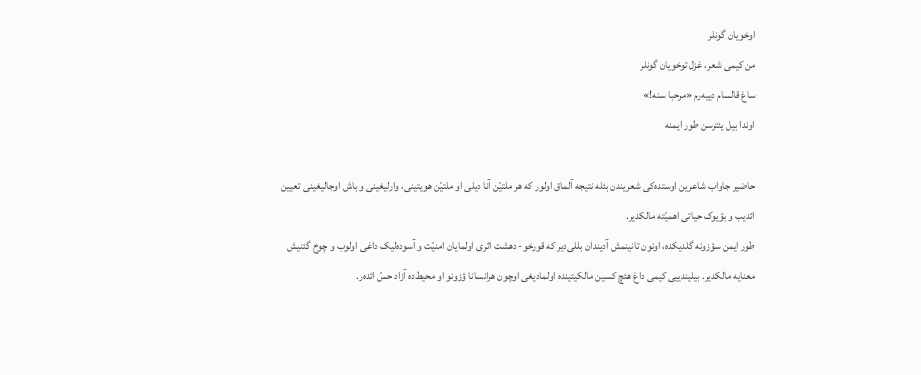اوخویان گونلر
من کیمی شعر، غزل توخویان گونلر
ساغ قالسام دییه‌رم «مرحبا سنه!»
اوندا بیل یئترسن طور ایمنه

حاضیر جاواب شاعرین اوستده‌کی شعریندن بئله نتیجه آلماق اولور که هر ملتیّن آنا دیلی او ملتیّن هویتینی، وارلیغینی و باش اوجالیغینی تعیین ائدیب و بؤیوک حیاتی اهمیّته مالکدیر.
طور ایمن سؤزونه گلدیکده، اونون تانینمش آدیندان بللی‌دیر که قورخو- دهشت اثری اولمایان امنیّت و آسوده‌لیک داغی اولوب و چوخ گئنیش معنایه مالکدیر. بیلیندییی کیمی داغ هئچ کسین مالکیتینده اولمادیغی اوچون هرانسانا ؤزونو او محیط‌ده آزاد حسّ ائده‌ر.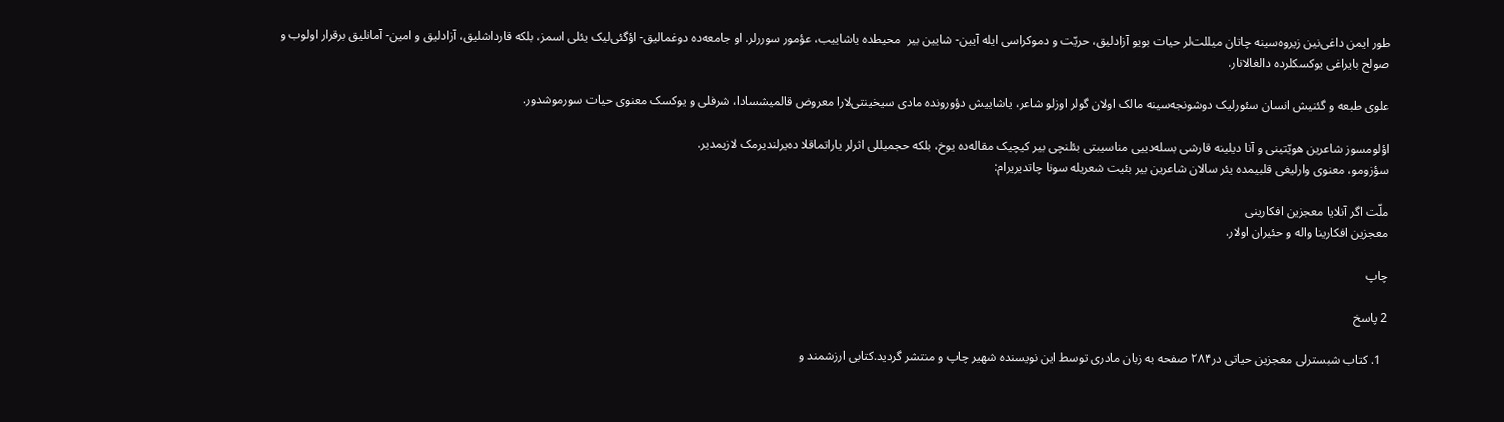طور ایمن داغی‌نین زیروه‌سینه چاتان میللت‌لر حیات بویو آزادلیق، حریّت و دموکراسی ایله آیین- شایین بیر  محیطده یاشاییب، عؤمور سوررلر. او جامعه‌ده دوغمالیق- اؤگئی‌لیک یئلی اسمز، بلکه قارداشلیق، آزادلیق و امین- آمانلیق برقرار اولوب و صولح بایراغی یوکسکلرده دالغالانار.

علوی طبعه و گئنیش انسان سئورلیک دوشونجه‌سینه مالک اولان گولر اوزلو شاعر، یاشاییش دؤورونده مادی سیخینتی‌لارا معروض قالمیشسادا، شرفلی و یوکسک معنوی حیات سورموشدور.

اؤلومسوز شاعرین هویّتینی و آنا دیلینه قارشی بسله‌دییی مناسیبتی بئلنچی بیر کیچیک مقاله‌ده یوخ، بلکه حجمیللی اثرلر یاراتماقلا ده‌یرلندیرمک لازیمدیر.
سؤزومو، معنوی وارلیغی قلبیمده یئر سالان شاعرین بیر بئیت شعریله سونا چاتدیریرام:

ملّت اگر آنلایا معجزین افکارینی
معجزین افکارینا واله و حئیران اولار.

چاپ

2 پاسخ

  1. کتاب شبسترلی معجزین حیاتی در۲۸۴ صفحه به زبان مادری توسط این نویسنده شهیر چاپ و منتشر گردید.کتابی ارزشمند و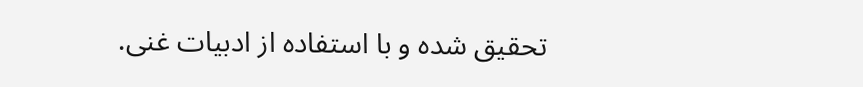تحقیق شده و با استفاده از ادبیات غنی.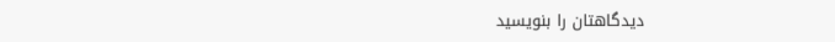دیدگاهتان را بنویسید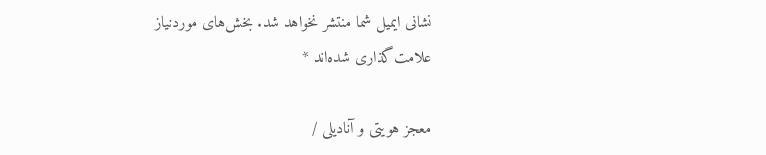نشانی ایمیل شما منتشر نخواهد شد. بخش‌های موردنیاز علامت‌گذاری شده‌اند *

معجز هویتی و آنادیلی /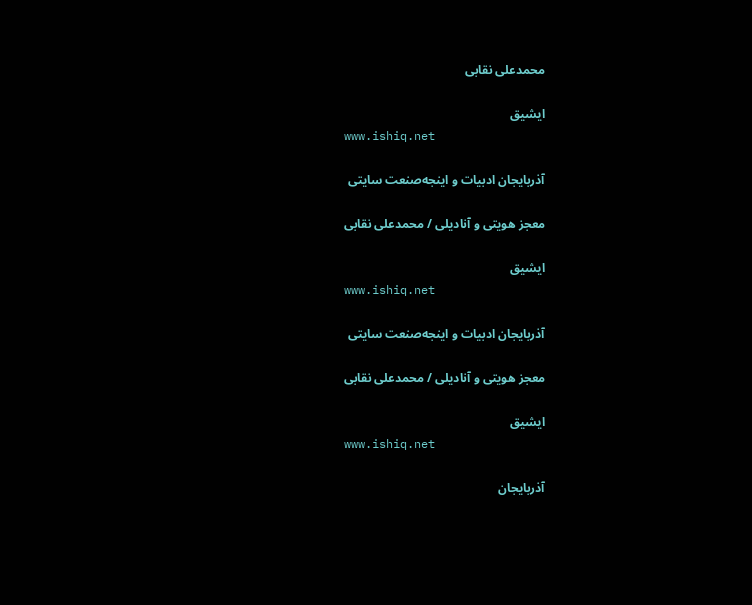محمدعلی نقابی

ایشیق
www.ishiq.net

آذربایجان ادبیات و اینجه‌صنعت سایتی

معجز هویتی و آنادیلی / محمدعلی نقابی

ایشیق
www.ishiq.net

آذربایجان ادبیات و اینجه‌صنعت سایتی

معجز هویتی و آنادیلی / محمدعلی نقابی

ایشیق
www.ishiq.net

آذربایجان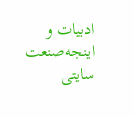ادبیات و اینجه‌صنعت سایتی